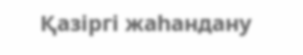Қазіргі жаһандану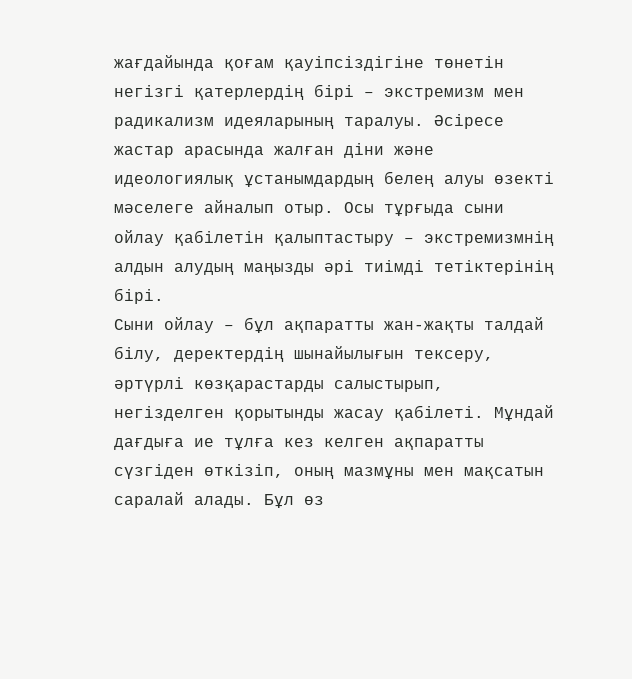жағдайында қоғам қауіпсіздігіне төнетін негізгі қатерлердің бірі – экстремизм мен радикализм идеяларының таралуы. Әсіресе жастар арасында жалған діни және идеологиялық ұстанымдардың белең алуы өзекті мәселеге айналып отыр. Осы тұрғыда сыни ойлау қабілетін қалыптастыру – экстремизмнің алдын алудың маңызды әрі тиімді тетіктерінің бірі.
Сыни ойлау – бұл ақпаратты жан-жақты талдай білу, деректердің шынайылығын тексеру, әртүрлі көзқарастарды салыстырып, негізделген қорытынды жасау қабілеті. Мұндай дағдыға ие тұлға кез келген ақпаратты сүзгіден өткізіп, оның мазмұны мен мақсатын саралай алады. Бұл өз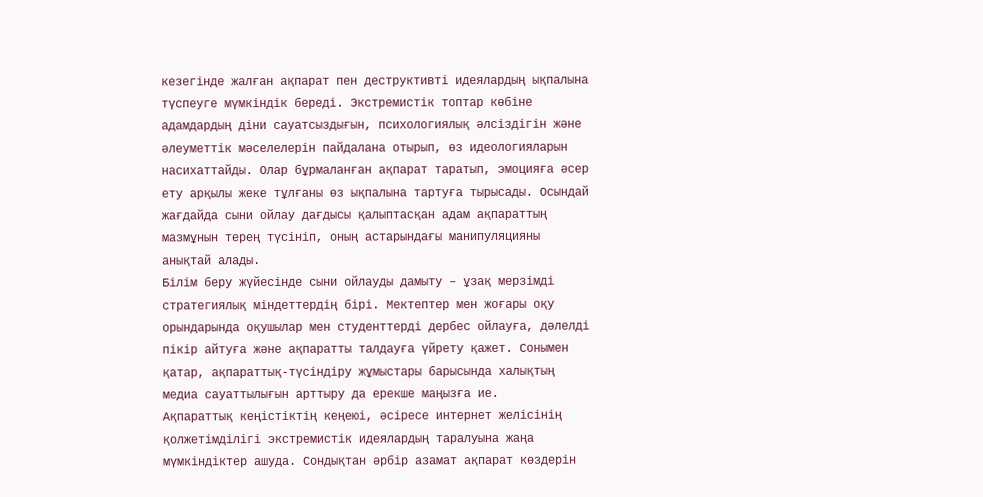кезегінде жалған ақпарат пен деструктивті идеялардың ықпалына түспеуге мүмкіндік береді. Экстремистік топтар көбіне адамдардың діни сауатсыздығын, психологиялық әлсіздігін және әлеуметтік мәселелерін пайдалана отырып, өз идеологияларын насихаттайды. Олар бұрмаланған ақпарат таратып, эмоцияға әсер ету арқылы жеке тұлғаны өз ықпалына тартуға тырысады. Осындай жағдайда сыни ойлау дағдысы қалыптасқан адам ақпараттың мазмұнын терең түсініп, оның астарындағы манипуляцияны анықтай алады.
Білім беру жүйесінде сыни ойлауды дамыту – ұзақ мерзімді стратегиялық міндеттердің бірі. Мектептер мен жоғары оқу орындарында оқушылар мен студенттерді дербес ойлауға, дәлелді пікір айтуға және ақпаратты талдауға үйрету қажет. Сонымен қатар, ақпараттық-түсіндіру жұмыстары барысында халықтың медиа сауаттылығын арттыру да ерекше маңызға ие.
Ақпараттық кеңістіктің кеңеюі, әсіресе интернет желісінің қолжетімділігі экстремистік идеялардың таралуына жаңа мүмкіндіктер ашуда. Сондықтан әрбір азамат ақпарат көздерін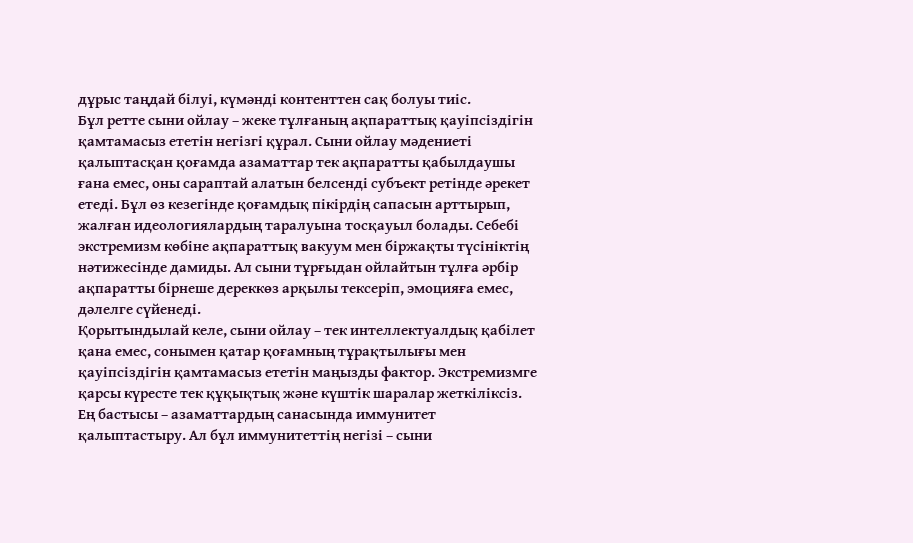дұрыс таңдай білуі, күмәнді контенттен сақ болуы тиіс.
Бұл ретте сыни ойлау – жеке тұлғаның ақпараттық қауіпсіздігін қамтамасыз ететін негізгі құрал. Сыни ойлау мәдениеті қалыптасқан қоғамда азаматтар тек ақпаратты қабылдаушы ғана емес, оны сараптай алатын белсенді субъект ретінде әрекет етеді. Бұл өз кезегінде қоғамдық пікірдің сапасын арттырып, жалған идеологиялардың таралуына тосқауыл болады. Себебі экстремизм көбіне ақпараттық вакуум мен біржақты түсініктің нәтижесінде дамиды. Ал сыни тұрғыдан ойлайтын тұлға әрбір ақпаратты бірнеше дереккөз арқылы тексеріп, эмоцияға емес, дәлелге сүйенеді.
Қорытындылай келе, сыни ойлау – тек интеллектуалдық қабілет қана емес, сонымен қатар қоғамның тұрақтылығы мен қауіпсіздігін қамтамасыз ететін маңызды фактор. Экстремизмге қарсы күресте тек құқықтық және күштік шаралар жеткіліксіз. Ең бастысы – азаматтардың санасында иммунитет қалыптастыру. Ал бұл иммунитеттің негізі – сыни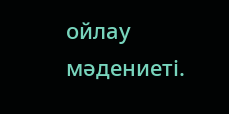ойлау мәдениеті.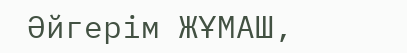Әйгерім ЖҰМАШ,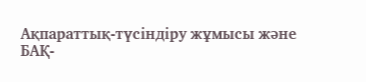Ақпараттық-түсіндіру жұмысы және
БАҚ-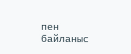пен байланыс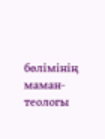бөлімінің маман-теологы